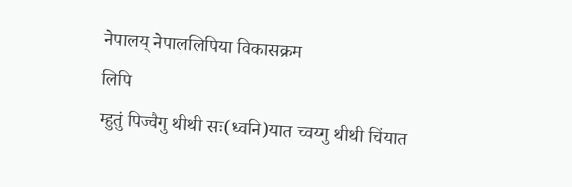नेपालय् नेपाललिपिया विकासक्रम
लिपि
म्हुतुं पिज्वैगु थीथी सः(ध्वनि)यात च्वय्गु थीथी चिंयात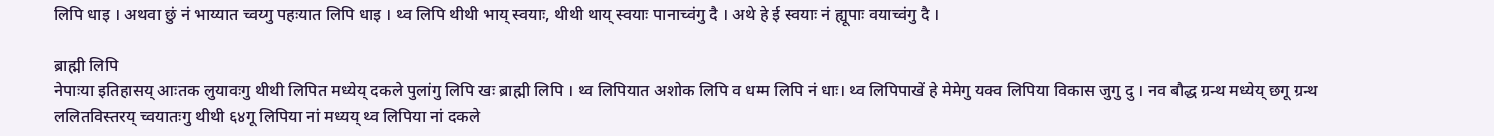लिपि धाइ । अथवा छुं नं भाय्यात च्वय्गु पहःयात लिपि धाइ । थ्व लिपि थीथी भाय् स्वयाः, थीथी थाय् स्वयाः पानाच्वंगु दै । अथे हे ई स्वयाः नं ह्यूपाः वयाच्वंगु दै ।

ब्राह्मी लिपि
नेपाःया इतिहासय् आःतक लुयावःगु थीथी लिपित मध्येय् दकले पुलांगु लिपि खः ब्राह्मी लिपि । थ्व लिपियात अशोक लिपि व धम्म लिपि नं धाः। थ्व लिपिपाखें हे मेमेगु यक्व लिपिया विकास जुगु दु । नव बौद्ध ग्रन्थ मध्येय् छगू ग्रन्थ ललितविस्तरय् च्वयातःगु थीथी ६४गू लिपिया नां मध्यय् थ्व लिपिया नां दकले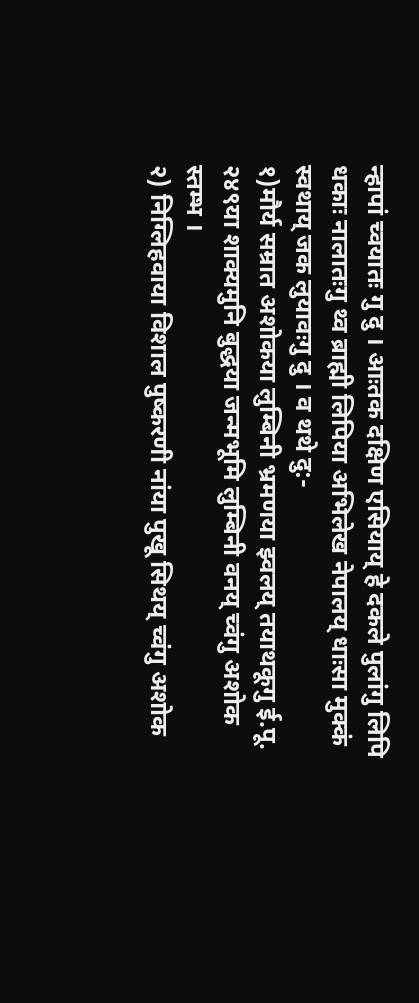न्हापां च्वयातः गु दु । आःतक दक्षिण एसियाय् हे दकले पुलांगु लिपि धकाः नालातःगु थ्व ब्राह्मी लिपिया अभिलेख नेपालय् धाःसा मुक्कं स्वथाय् जक लुयावःगु दु । व थथे दु:-
१)मौर्य सम्रात अशोकया लुम्बिनी भ्रमणया झ्वलय् तयाथकूगु ई.पू. २४९या शाक्यमुनि बुद्धया जन्मभूमि लुम्बिनी वनय् च्वंगु अशोक स्तम्भ ।
२) निग्लिहवाया विशाल पुष्करणी नांया पुखू सिथय् च्वंगु अशोक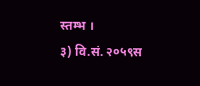स्तम्भ ।
३) वि.सं. २०५९स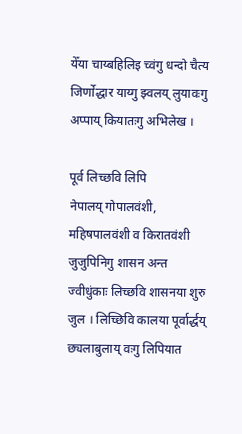येँया चाय्बहिलिइ च्वंगु धन्दो चैत्य जिर्णोद्धार याय्गु झ्वलय् लुयावःगु अप्पाय् कियातःगु अभिलेख ।

पूर्व लिच्छवि लिपि
नेपालय् गोपालवंशी, महिषपालवंशी व किरातवंशी जुजुपिनिगु शासन अन्त ज्वीधुंकाः लिच्छवि शासनया शुरु जुल । लिच्छिवि कालया पूर्वार्द्धय् छ्यलाबुलाय् वःगु लिपियात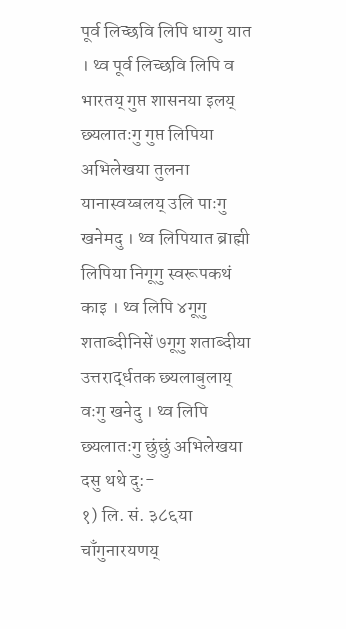पूर्व लिच्छवि लिपि धाय्गु यात । थ्व पूर्व लिच्छवि लिपि व भारतय् गुप्त शासनया इलय् छ्यलातःगु गुप्त लिपिया अभिलेखया तुलना यानास्वय्बलय् उलि पाःगु खनेमदु । थ्व लिपियात ब्राह्मी लिपिया निगूगु स्वरूपकथं काइ । थ्व लिपि ४गूगु शताब्दीनिसें ७गूगु शताब्दीया उत्तरार्द्धतक छ्यलाबुलाय् वःगु खनेदु । थ्व लिपि छ्यलातःगु छुंछुं अभिलेखया दसु थथे दु:-
१) लि. सं. ३८६या चाँगुनारयणय्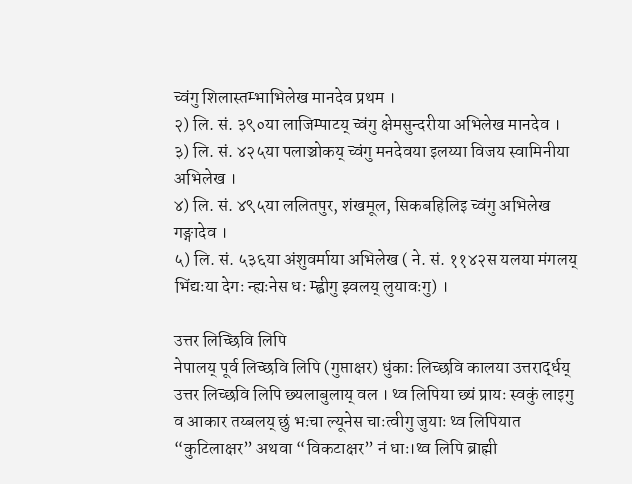च्वंगु शिलास्तम्भाभिलेख मानदेव प्रथम ।
२) लि. सं. ३९०या लाजिम्पाटय् च्वंगु क्षेमसुन्दरीया अभिलेख मानदेव ।
३) लि. सं. ४२५या पलाञ्चोकय् च्वंगु मनदेवया इलय्या विजय स्वामिनीया अभिलेख ।
४) लि. सं. ४९५या ललितपुर, शंखमूल, सिकबहिलिइ च्वंगु अभिलेख गङ्गादेव ।
५) लि. सं. ५३६या अंशुवर्माया अभिलेख ( ने. सं. ११४२स यलया मंगलय् भिंद्यःया देगः न्ह्यःनेस धः म्ह्वीगु झ्वलय् लुयावःगु) ।

उत्तर लिच्छिवि लिपि
नेपालय् पूर्व लिच्छवि लिपि (गुप्ताक्षर) धुंकाः लिच्छवि कालया उत्तरार्द्धय् उत्तर लिच्छवि लिपि छ्यलाबुलाय् वल । थ्व लिपिया छ्यं प्रायः स्वकुं लाइगु व आकार तय्बलय् छुं भःचा ल्यूनेस चाःत्वीगु जुयाः थ्व लिपियात “कुटिलाक्षर” अथवा “विकटाक्षर” नं धाः।थ्व लिपि ब्राह्मी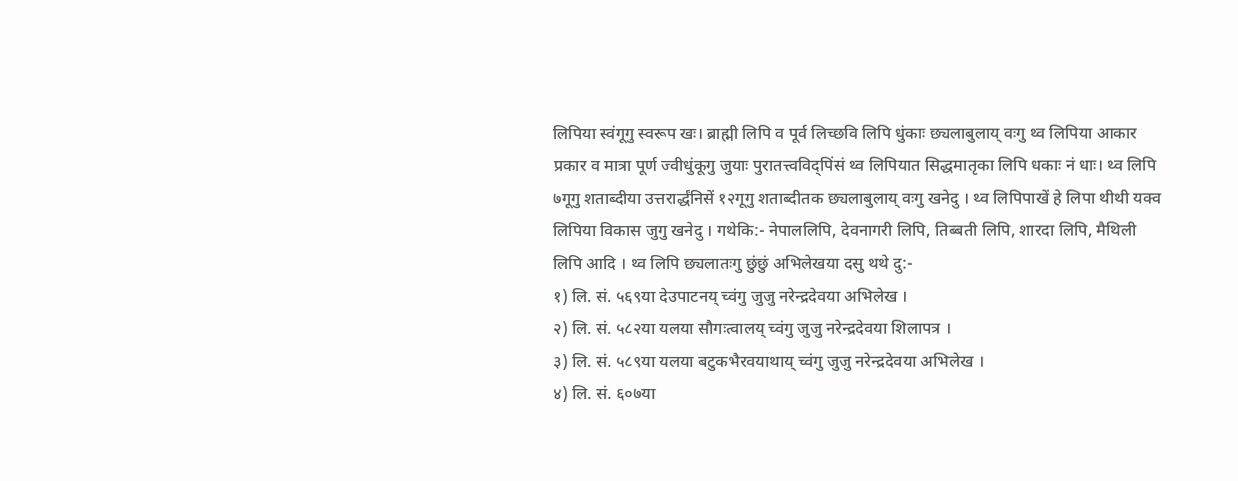लिपिया स्वंगूगु स्वरूप खः। ब्राह्मी लिपि व पूर्व लिच्छवि लिपि धुंकाः छ्यलाबुलाय् वःगु थ्व लिपिया आकार प्रकार व मात्रा पूर्ण ज्वीधुंकूगु जुयाः पुरातत्त्वविद्पिंसं थ्व लिपियात सिद्धमातृका लिपि धकाः नं धाः। थ्व लिपि ७गूगु शताब्दीया उत्तरार्द्धंनिसें १२गूगु शताब्दीतक छ्यलाबुलाय् वःगु खनेदु । थ्व लिपिपाखें हे लिपा थीथी यक्व लिपिया विकास जुगु खनेदु । गथेकि:- नेपाललिपि, देवनागरी लिपि, तिब्बती लिपि, शारदा लिपि, मैथिली लिपि आदि । थ्व लिपि छ्यलातःगु छुंछुं अभिलेखया दसु थथे दु:-
१) लि. सं. ५६९या देउपाटनय् च्वंगु जुजु नरेन्द्रदेवया अभिलेख ।
२) लि. सं. ५८२या यलया सौगःत्वालय् च्वंगु जुजु नरेन्द्रदेवया शिलापत्र ।
३) लि. सं. ५८९या यलया बटुकभैरवयाथाय् च्वंगु जुजु नरेन्द्रदेवया अभिलेख ।
४) लि. सं. ६०७या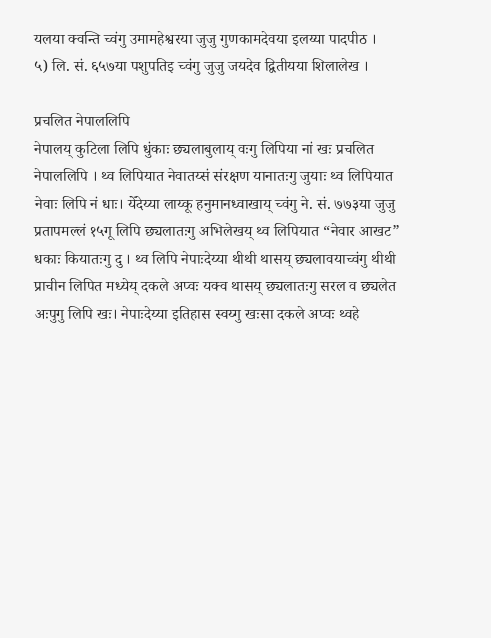यलया क्वन्ति च्वंगु उमामहेश्वरया जुजु गुणकामदेवया इलय्या पादपीठ ।
५) लि. सं. ६५७या पशुपतिइ च्वंगु जुजु जयदेव द्वितीयया शिलालेख ।

प्रचलित नेपाललिपि
नेपालय् कुटिला लिपि धुंकाः छ्यलाबुलाय् वःगु लिपिया नां खः प्रचलित नेपाललिपि । थ्व लिपियात नेवातय्सं संरक्षण यानातःगु जुयाः थ्व लिपियात नेवाः लिपि नं धाः। येँदेय्या लाय्कू हनुमानध्वाखाय् च्वंगु ने. सं. ७७३या जुजु प्रतापमल्लं १५गू लिपि छ्यलातःगु अभिलेखय् थ्व लिपियात “नेवार आखट” धकाः कियातःगु दु । थ्व लिपि नेपाःदेय्या थीथी थासय् छ्यलावयाच्वंगु थीथी प्राचीन लिपित मध्येय् दकले अप्वः यक्व थासय् छ्यलातःगु सरल व छ्यलेत अःपुगु लिपि खः। नेपाःदेय्या इतिहास स्वय्गु खःसा दकले अप्वः थ्वहे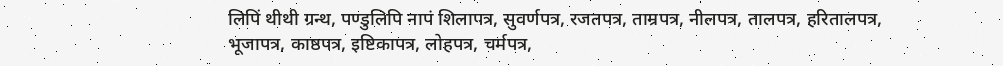लिपिं थीथी ग्रन्थ, पण्डुलिपि नापं शिलापत्र, सुवर्णपत्र, रजतपत्र, ताम्रपत्र, नीलपत्र, तालपत्र, हरितालपत्र, भूजापत्र, काष्ठपत्र, इष्टिकापत्र, लोहपत्र, चर्मपत्र,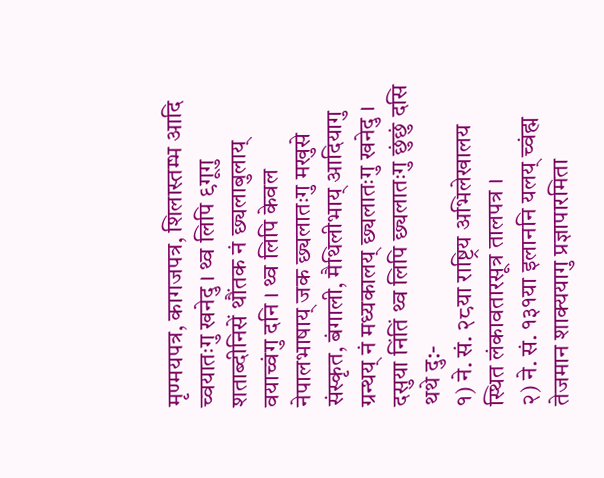मृण्मयपत्र, कागजपत्र, शिलास्तम्भ आदि च्वयातःगु खनेदु । थ्व लिपि ९गूगु शताब्दीनिसें थौंतक नं छ्यलाबुलाय् वयाच्वंगु दनि । थ्व लिपि केवल नेपालभाषाय् जक छ्यलातःगु मखुसे संस्कृत, बंगाली, मैथिलीभाय् आदियागु ग्रन्थय् नं मध्यकालय् छ्यलातःगु खनेदु । दसुया निंतिं थ्व लिपि छ्यलातःगु छुंछुं दसि थथे दु:-
१) ने. सं. २८या राष्ट्रिय अभिलेखालय स्थित लंकावतारसूत्र तालपत्र ।
२) ने. सं. १३१या इलाननि यलय् च्वंह्म तेजमान शाक्ययागु प्रज्ञापारमिता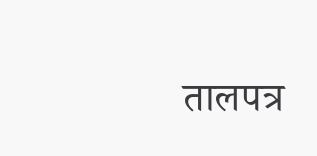तालपत्र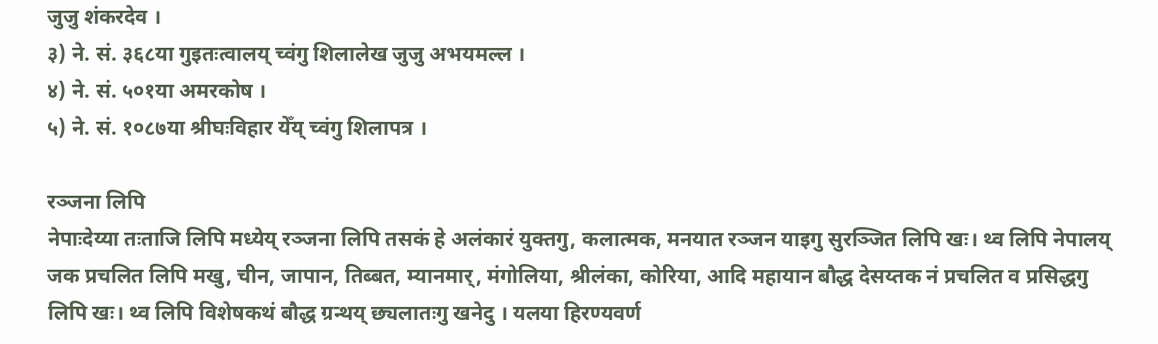जुजु शंकरदेव ।
३) ने. सं. ३६८या गुइतःत्वालय् च्वंगु शिलालेख जुजु अभयमल्ल ।
४) ने. सं. ५०१या अमरकोष ।
५) ने. सं. १०८७या श्रीघःविहार येँय् च्वंगु शिलापत्र ।

रञ्जना लिपि
नेपाःदेय्या तःताजि लिपि मध्येय् रञ्जना लिपि तसकं हे अलंकारं युक्तगु, कलात्मक, मनयात रञ्जन याइगु सुरञ्जित लिपि खः। थ्व लिपि नेपालय् जक प्रचलित लिपि मखु, चीन, जापान, तिब्बत, म्यानमार्, मंगोलिया, श्रीलंका, कोरिया, आदि महायान बौद्ध देसय्तक नं प्रचलित व प्रसिद्धगु लिपि खः। थ्व लिपि विशेषकथं बौद्ध ग्रन्थय् छ्यलातःगु खनेदु । यलया हिरण्यवर्ण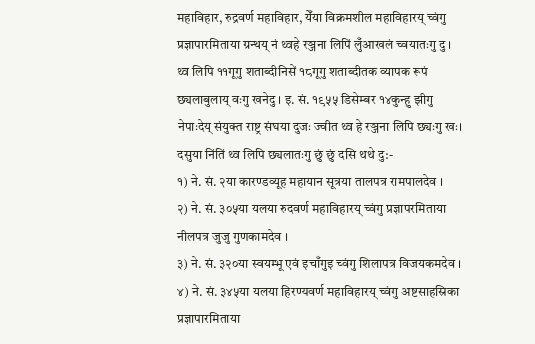महाविहार, रुद्रवर्ण महाविहार, येँया विक्रमशील महाविहारय् च्वंगु प्रज्ञापारमिताया ग्रन्थय् नं थ्वहे रञ्जना लिपिं लुँआखलं च्वयातःगु दु । थ्व लिपि ११गूगु शताब्दीनिसें १८गूगु शताब्दीतक व्यापक रूपं छ्यलाबुलाय् वःगु खनेदु । इ. सं. १९५५ डिसेम्बर १४कुन्हु झीगु नेपाःदेय् संयुक्त राष्ट्र संघया दुजः ज्वीत थ्व हे रञ्जना लिपि छ्यःगु खः। दसुया निंतिं थ्व लिपि छ्यलातःगु छुं छुं दसि थथे दु:-
१) ने. सं. २या कारण्डव्यूह महायान सूत्रया तालपत्र रामपालदेव ।
२) ने. सं. ३०५या यलया रुदवर्ण महाविहारय् च्वंगु प्रज्ञापरमिताया नीलपत्र जुजु गुणकामदेव ।
३) ने. सं. ३२०या स्वयम्भू एवं इचाँगुइ च्वंगु शिलापत्र विजयकमदेव ।
४) ने. सं. ३४५या यलया हिरण्यवर्ण महाविहारय् च्वंगु अष्टसाहस्रिका प्रज्ञापारमिताया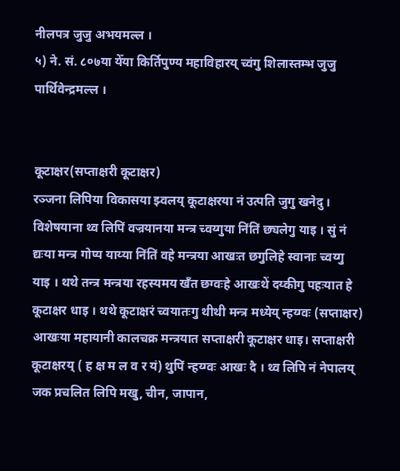नीलपत्र जुजु अभयमल्ल ।
५) ने. सं. ८०७या येँया किर्तिपुण्य महाविहारय् च्वंगु शिलास्तम्भ जुजु पार्थिवेन्द्रमल्ल ।


कूटाक्षर(सप्ताक्षरी कूटाक्षर)
रञ्जना लिपिया विकासया झ्वलय् कूटाक्षरया नं उत्पति जुगु खनेदु । विशेषयाना थ्व लिपिं वज्रयानया मन्त्र च्वय्गुया निंतिं छ्यलेगु याइ । सुं नं द्यःया मन्त्र गोप्य याय्या निंतिं वहे मन्त्रया आखःत छगुलिहे स्वानाः च्वय्गु याइ । थथे तन्त्र मन्त्रया रहस्यमय खँत छग्वःहे आखःथें दय्कीगु पहःयात हे कूटाक्षर धाइ । थथे कूटाक्षरं च्वयातःगु थीथी मन्त्र मध्येय् न्हय्ग्वः (सप्ताक्षर) आखःया महायानी कालचक्र मन्त्रयात सप्ताक्षरी कूटाक्षर धाइ। सप्ताक्षरी कूटाक्षरय् ( ह क्ष म ल व र यं) थुपिं न्हय्ग्वः आखः दै । थ्व लिपि नं नेपालय् जक प्रचलित लिपि मखु, चीन, जापान,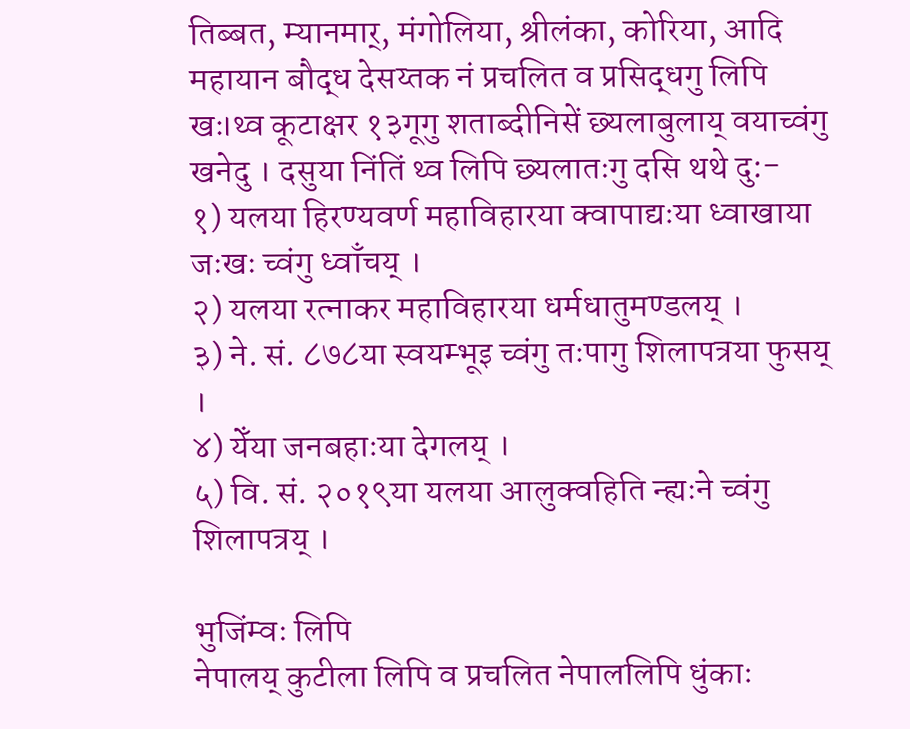तिब्बत, म्यानमार्, मंगोलिया, श्रीलंका, कोरिया, आदि महायान बौद्ध देसय्तक नं प्रचलित व प्रसिद्धगु लिपि खः।थ्व कूटाक्षर १३गूगु शताब्दीनिसें छ्यलाबुलाय् वयाच्वंगु खनेदु । दसुया निंतिं थ्व लिपि छ्यलातःगु दसि थथे दु:-
१) यलया हिरण्यवर्ण महाविहारया क्वापाद्यःया ध्वाखाया जःखः च्वंगु ध्वाँचय् ।
२) यलया रत्नाकर महाविहारया धर्मधातुमण्डलय् ।
३) ने. सं. ८७८या स्वयम्भूइ च्वंगु तःपागु शिलापत्रया फुसय् ।
४) येँया जनबहाःया देगलय् ।
५) वि. सं. २०१९या यलया आलुक्वहिति न्ह्यःने च्वंगु शिलापत्रय् ।

भुजिंम्वः लिपि
नेपालय् कुटीला लिपि व प्रचलित नेपाललिपि धुंकाः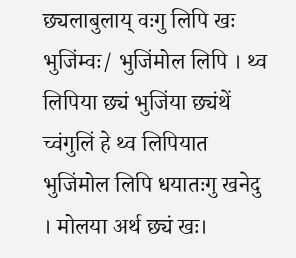छ्यलाबुलाय् वःगु लिपि खः भुजिंम्वः/ भुजिंमोल लिपि । थ्व लिपिया छ्यं भुजिंया छ्यंथें च्वंगुलिं हे थ्व लिपियात भुजिंमोल लिपि धयातःगु खनेदु । मोलया अर्थ छ्यं खः।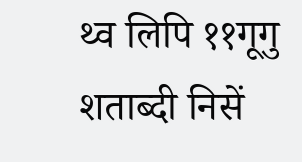थ्व लिपि ११गूगु शताब्दी निसें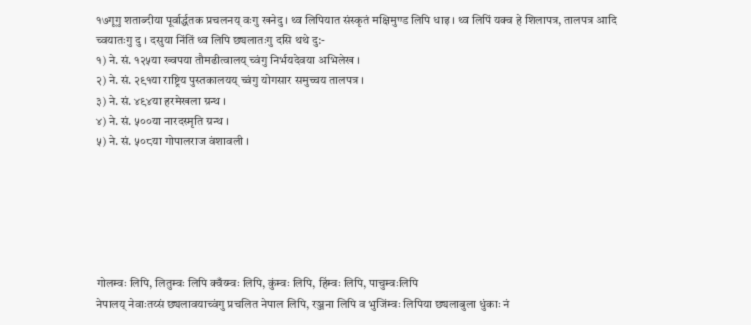१७गूगु शताब्दीया पूर्वार्द्धतक प्रचलनय् वःगु खनेदु । थ्व लिपियात संस्कृतं मक्षिमुण्ड लिपि धाइ । थ्व लिपिं यक्व हे शिलापत्र, तालपत्र आदि च्वयातःगु दु । दसुया निंतिं थ्व लिपि छ्यलातःगु दसि थथे दु:-
१) ने. सं. १२५या ख्वपया तौमढीत्वालय् च्वंगु निर्भयदेवया अभिलेख ।
२) ने. सं. २९१या राष्ट्रिय पुस्तकालयय् च्वंगु योगसार समुच्चय तालपत्र ।
३) ने. सं. ४९४या हरमेखला ग्रन्थ ।
४) ने. सं. ५००या नारदस्मृति ग्रन्थ ।
५) ने. सं. ५०८या गोपालराज वंशावली ।






गोलम्वः लिपि, लितुम्वः लिपि क्वँय्म्वः लिपि, कुंम्वः लिपि, हिंम्वः लिपि, पाचुम्वःलिपि
नेपालय् नेवाःतय्सं छ्यलावयाच्वंगु प्रचलित नेपाल लिपि, रञ्जना लिपि व भुजिंम्वः लिपिया छ्यलाबुला धुंकाः नं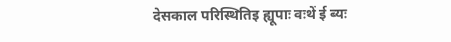देसकाल परिस्थितिइ ह्यूपाः वःथें ई ब्यः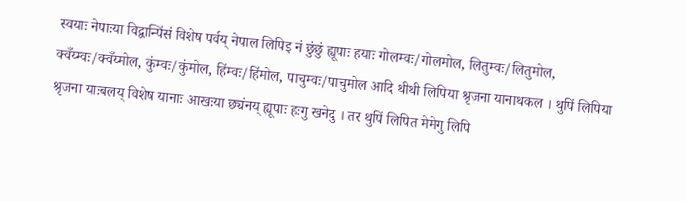स्वयाः नेपाःया विद्वान्पिंसं विशेष पर्वय् नेपाल लिपिइ नं छुंछुं ह्यूपाः हयाः गोलम्वः/गोलमोल, लितुम्वः/लितुमोल, क्वँय्म्वः/क्वँय्मोल, कुंम्वः/कुंमोल, हिंम्वः/हिंमोल, पाचुम्वः/पाचुमोल आदि थीथी लिपिया श्रृजना यानाथकल । थुपिं लिपिया श्रृजना याःबलय् विशेष यानाः आखःया छ्यंनय् ह्यूपाः हःगु खनेदु । तर थुपिं लिपित मेमेगु लिपि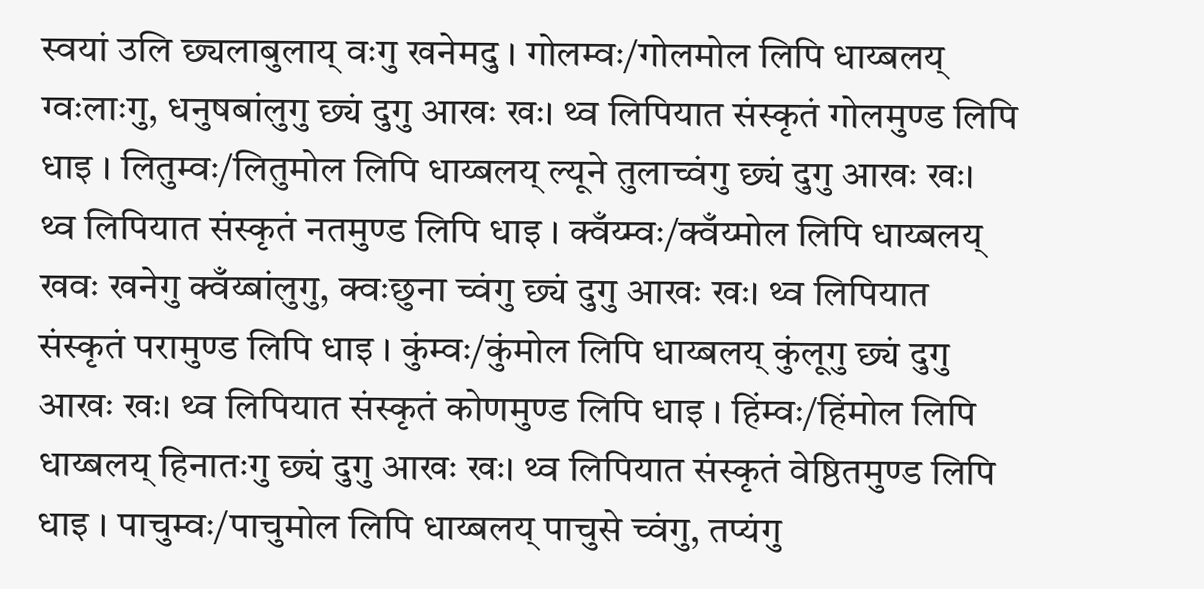स्वयां उलि छ्यलाबुलाय् वःगु खनेमदु । गोलम्वः/गोलमोल लिपि धाय्बलय् ग्वःलाःगु, धनुषबांलुगु छ्यं दुगु आखः खः। थ्व लिपियात संस्कृतं गोलमुण्ड लिपि धाइ । लितुम्वः/लितुमोल लिपि धाय्बलय् ल्यूने तुलाच्वंगु छ्यं दुगु आखः खः। थ्व लिपियात संस्कृतं नतमुण्ड लिपि धाइ । क्वँय्म्वः/क्वँय्मोल लिपि धाय्बलय् खवः खनेगु क्वँय्बांलुगु, क्वःछुना च्वंगु छ्यं दुगु आखः खः। थ्व लिपियात संस्कृतं परामुण्ड लिपि धाइ । कुंम्वः/कुंमोल लिपि धाय्बलय् कुंलूगु छ्यं दुगु आखः खः। थ्व लिपियात संस्कृतं कोणमुण्ड लिपि धाइ । हिंम्वः/हिंमोल लिपि धाय्बलय् हिनातःगु छ्यं दुगु आखः खः। थ्व लिपियात संस्कृतं वेष्ठितमुण्ड लिपि धाइ । पाचुम्वः/पाचुमोल लिपि धाय्बलय् पाचुसे च्वंगु, तप्यंगु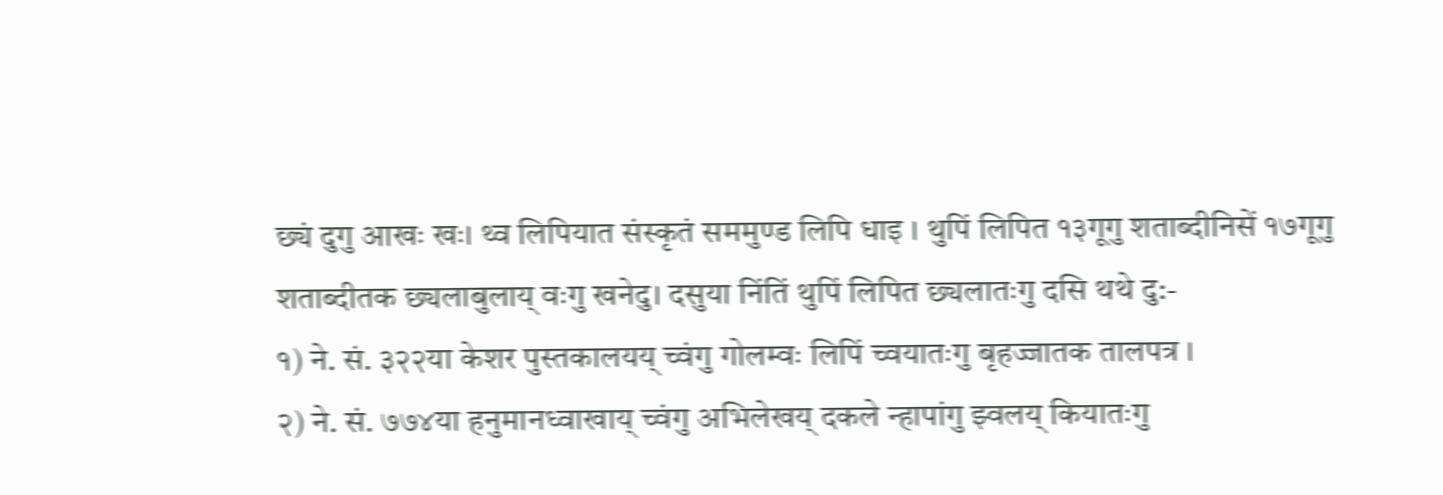छ्यं दुगु आखः खः। थ्व लिपियात संस्कृतं सममुण्ड लिपि धाइ । थुपिं लिपित १३गूगु शताब्दीनिसें १७गूगु शताब्दीतक छ्यलाबुलाय् वःगु खनेदु। दसुया निंतिं थुपिं लिपित छ्यलातःगु दसि थथे दु:-
१) ने. सं. ३२२या केशर पुस्तकालयय् च्वंगु गोलम्वः लिपिं च्वयातःगु बृहज्जातक तालपत्र ।
२) ने. सं. ७७४या हनुमानध्वाखाय् च्वंगु अभिलेखय् दकले न्हापांगु झ्वलय् कियातःगु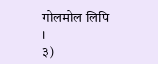गोलमोल लिपि ।
३)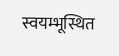स्वयम्भूस्थित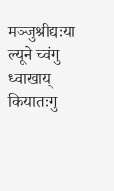मञ्जुश्रीद्यःया ल्यूने च्वंगु ध्वाखाय् कियातःगु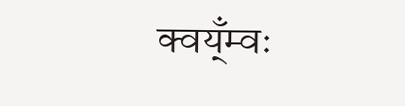क्वय्ँम्वः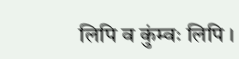लिपि व कुंम्वः लिपि ।